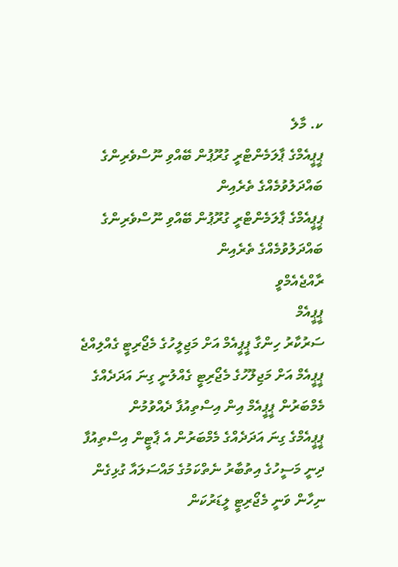ކ. މާލެ
ޕީޕީއެމްގެ ޕާލަމެންޓްރީ ގުރޫޕުން ބޭއްވި ނޫސްވެރިންގެ ބައްދަލުވުމެއްގެ ތެރެއިން
ޕީޕީއެމްގެ ޕާލަމެންޓްރީ ގުރޫޕުން ބޭއްވި ނޫސްވެރިންގެ ބައްދަލުވުމެއްގެ ތެރެއިން
ރާއްޖެއެމްވީ
ޕީޕީއެމް
ސަރުކާރު ހިންގާ ޕީޕީއެމް އަށް މަޖިލީހުގެ މެޖޯރިޓީ ގެއްލިއްޖެ
ޕީޕީއެމް އަށް މަޖިލޫހުގެ މެޖޯރިޓީ ގެއްލުނީ ގިނަ އަދަދެއްގެ މެމްބަރުން ޕީޕީއެމް އިން އިސްތިއުފާ ދެއްވުމުން
ޕީޕީއެމްގެ ގިނަ އަދަދެއްގެ މެމްބަރުން އެ ޕާޓީން އިސްތިއުފާ ދިނީ މަސީހުގެ އިތުބާރު ނެތްކަމުގެ މައްސަލައާ ގުޅިގެން
ނިހާން ވަނީ މެޖޯރިޓީ ލީޑަރުކަން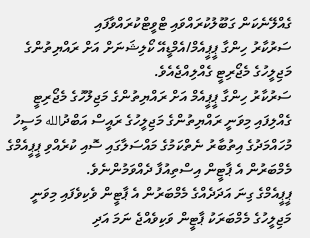ގެއްލޭނެކަން ގަބޫލުކުރައްވައި ޓްވީޓްކުރައްވާފައި
ސަރުކާރު ހިންގާ ޕީޕީއެމް/އެމްޑީއޭ ކޯލިޝަނަށް އަށް ރައްޔިތުންގެ މަޖިލީހުގެ މެޖޯރިޓީ ގެއްލިއްޖެއެވެ.
ސަރުކާރު ހިންގާ ޕީޕީއެމް އަށް ރައްޔިތުންގެ މަޖިލޫހުގެ މެޖޯރިޓީ ގެއްލިފައި މިވަނީ ރައްޔިތުންގެ މަޖިލީހުގެ ރައީސް އަބްދުالله މަސީހު މުހައްމަދުގެ އިތުބާރު ނެތްކަމުގެ މައްސަލާގައި ސޮއި ކުރެއްވި ޕީޕީއެމްގެ މެމްބަރުން އެ ޕާޓީން އިސްތިއުފާ ދެއްވަމުންނެވެ.
ޕީޕީއެމްގެ ގިނަ އަދަދެއްގެ މެމްބަރުން އެ ޕާޓީން ވެކިވެފައި މިވަނީ މަޖިލީހުގެ މެމްބަރަކު ޕާޓީން ވަކިވެއްޖެ ނަމަ އަދި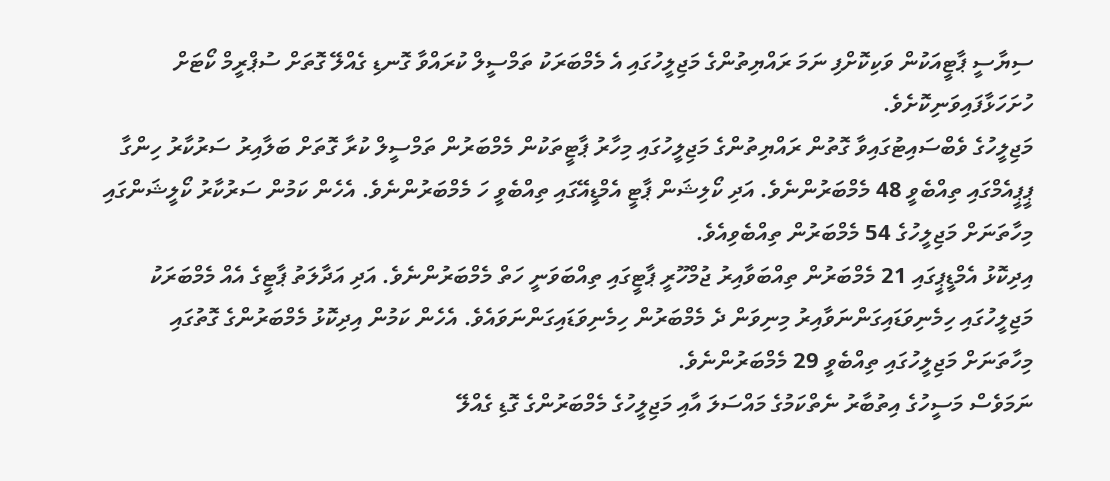ސިޔާސީ ޕާޓީއަކުން ވަކިކޮށްފި ނަމަ ރައްޔިތުންގެ މަޖިލީހުގައި އެ މެމްބަރަކު ތަމްސީލް ކުރައްވާ ގޮނޑި ގެއްލޭ ގޮތަށް ސުޕްރީމް ކޯޓަށް ހުށަހަޅާފައިވަނިކޮށެވެ.
މަޖިލީހުގެ ވެބްސައިޓުގައިވާ ގޮތުން ރައްޔިތުންގެ މަޖިލީހުގައި މިހާރު ޕާޓީތަކުން މެމްބަރުން ތަމްސީލް ކުރާ ގޮތަށް ބަލާއިރު ސަރުކާރު ހިންގާ ޕީޕީއެމްގައި ތިއްބެވީ 48 މެމްބަރުންނެވެ. އަދި ކޯލިޝަން ޕާޓީ އެމްޑީއޭގައި ތިއްބެވީ ހަ މެމްބަރުންނެވެ. އެހެން ކަމުން ސަރުކާރު ކޯލީޝަންގައި މިހާތަނަށް މަޖިލީހުގެ 54 މެމްބަރުން ތިއްބެވިއެވެ.
އިދިކޮޅު އެމްޑީޕީގައި 21 މެމްބަރުން ތިއްބަވާއިރު ޖުމްހޫރީ ޕާޓީގައި ތިއްބަވަނީ ހަތް މެމްބަރުންނެވެ. އަދި އަދާލަތު ޕާޓީގެ އެއް މެމްބަރަކު މަޖިލީހުގައި ހިމެނިވަޑައިގަންނަވާއިރު މިނިވަން ދެ މެމްބަރުން ހިމެނިވަޑައިގަންނަވައެވެ. އެހެން ކަމުން އިދިކޮޅު މެމްބަރުންގެ ގޮތުގައި މިހާތަނަށް މަޖިލީހުގައި ތިއްބެވީ 29 މެމްބަރުންނެވެ.
ނަމަވެސް މަސީހުގެ އިތުބާރު ނެތްކަމުގެ މައްސަލަ އާއި މަޖިލީހުގެ މެމްބަރުންގެ ގޮޑި ގެއްލޭ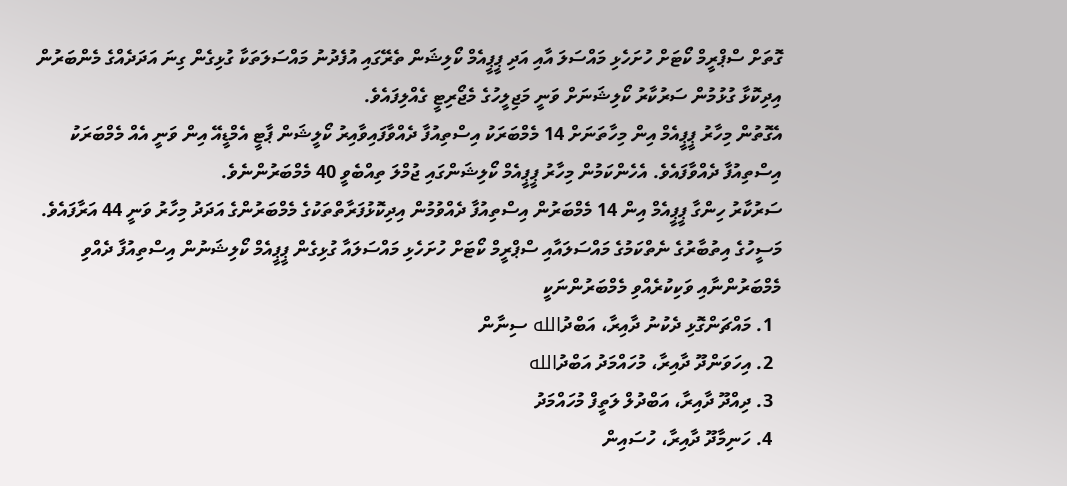ގޮތަށް ސްޕްރީމް ކޯޓަށް ހުށަހެޅި މައްސަލަ އާއި އަދި ޕީޕީއެމް ކޯލިޝަން ތެރޭގައި އުފެދުނު މައްސަލަތަކާ ގުޅިގެން ގިނަ އަދަދެއްގެ މެންބަރުން އިދިކޮޅާ ގުޅުމުން ސަރުކާރު ކޯލިޝަނަށް ވަނީ މަޖިލީހުގެ މެޖޯރިޓީ ގެއްލިފައެވެ.
އެގޮތުން މިހާރު ޕީޕީއެމް އިން މިހާތަނަށް 14 މެމްބަރަކު އިސްތިއުފާ ދެއްވާފައިވާއިރު ކޯލީޝަން ޕާޓީ އެމްޑީއޭ އިން ވަނީ އެއް މެމްބަރަކު އިސްތިއުފާ ދެއްވާފައެވެ. އެހެންކަމުން މިހާރު ޕީޕީއެމް ކޯލިޝަންގައި ޖުމްލަ ތިއްބެވީ 40 މެމްބަރުންނެވެ.
ސަރުކާރު ހިންގާ ޕީޕީއެމް އިން 14 މެމްބަރުން އިސްތިއުފާ ދެއްވުމުން އިދިކޮޅުފަރާތްތަކުގެ މެމްބަރުންގެ އަދަދު މިހާރު ވަނީ 44 އަރާފައެވެ.
މަސީހުގެ އިތުބާރުގެ ނެތްކަމުގެ މައްސަލައާއި ސްޕްރީމް ކޯޓަށް ހުށަހެޅި މައްސަލައާ ގުޅިގެން ޕީޕީއެމް ކޯލިޝަނުން އިސްތިއުފާ ދެއްވި މެމްބަރުންނާއި ވަކިކުރެއްވި މެމްބަރުންނަކީ
  1. މައްޗަންގޮޅި ދެކުނު ދާއިރާ، އަބްދުالله ސިނާން
  2. އިހަވަންދޫ ދާއިރާ، މުހައްމަދު އަބްދުالله
  3. ދިއްދޫ ދާއިރާ، އަބްދުލް ލަތީފް މުހައްމަދު
  4. ހަނިމާދޫ ދާއިރާ، ހުސައިން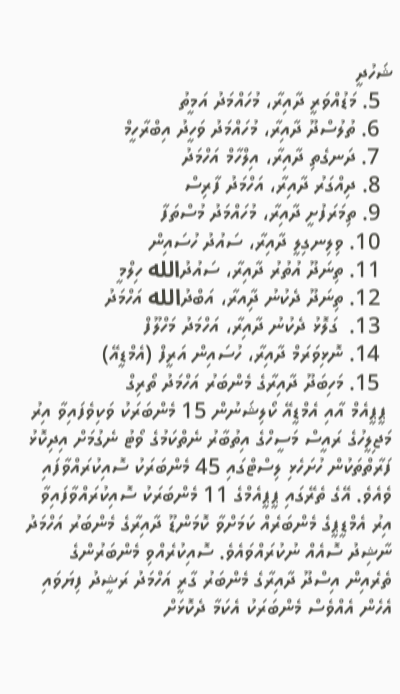ޝަހުދީ
  5. މަޑުއްވަރީ ދާއިރާ، މުހައްމަދު އަމީތު
  6. ތުލުސްދޫ ދާއިރާ، މުހައްމަދު ވަހީދު އިބްރާހީމް
  7. ދަނގެތި ދާއިރާ، އިލްހާމް އަހްމަދު
  8. ދިއްގަރު ދާއިރާ، އަހްމަދު ފާރިސް
  9. ތިމަރަފުށީ ދާއިރާ، މުހައްމަދު މުސްތަފާ
  10. ވިލިނގިލީ ދާއިރާ، ސައުދު ހުސައިން
  11. ތިނަދޫ އުތުރު ދާއިރާ، ސައުދުالله ހިލްމީ
  12. ތިނަދޫ ދެކުނު ދާިއރާ، އަބްދުالله އަހްމަދު
  13.  ގަލޮޅު ދެކުނު ދާއިރާ، އަހްމަދު މަހްލޫފް
  14. ނޮޅިވަރަމް ދާއިރާ، ހުސައިން އަރީފް (އެމްޑީއޭ)
  15. މަހިބަދޫ ދާއިރާގެ މެންބަރު އަހްމަދު ތޯރިގް
 ޕީޕީއެމް އާއި އެމްޑީއޭ ކޯލިޝަނުން 15 މެންބަރަކު ވަކިވެފައިވާ އިރު މަޖިލީހުގެ ރައީސް މަސީހްގެ އިތުބާރު ނެތްކަމުގެ ވޯޓު ނެގުމަށް އިދިކޮޅު ފަރާތްތަކުން ހުށަހެޅި ލިސްޓްގައި 45 މެންބަރަކު ސޮއިކުރައްވާފައި ވެއެވެ. އޭގެ ތެރޭގައި ޕީޕީއެމްގެ 11 މެންބަރަކު ސޮއިކުރައްވާފައިވާ އިރު އެމްޑީޕީގެ މެންބަރެއް ކަމަށްވާ ކޮމަންޑޫ ދާއިރާގެ މެންބަރު އަހްމަދު ނާޝިދު ސޮއެއް ނުކުރައްވައެވެ. ސޮއިކުރެއްވި މެންބަރުންގެ ތެރެއިން އިސްދޫ ދާއިރާގެ މެންބަރު ގާރީ އަހްމަދު ރަޝީދު ފިޔަވައި އެހެން އެއްވެސް މެންބަރަކު އެކަމާ ދެކޮޅަށް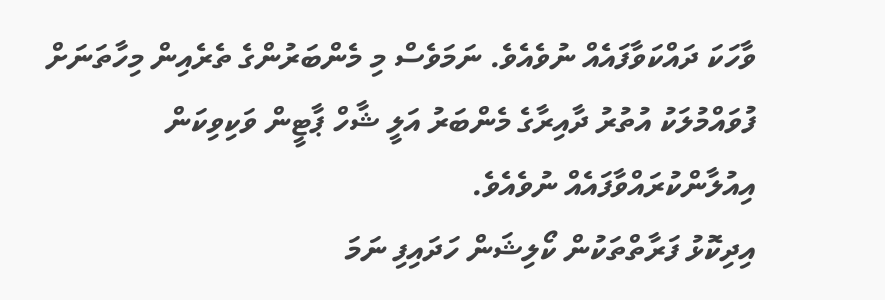ވާހަކަ ދައްކަވާފައެއް ނުވެއެވެ. ނަމަވެސް މި މެންބަރުންގެ ތެރެއިން މިހާތަނަށް ފުވައްމުލަކު އުތުރު ދާއިރާގެ މެންބަރު އަލީ ޝާހް ޕާޓީން ވަކިވިކަން އިއުލާންކުރައްވާފައެއް ނުވެއެވެ.
އިދިކޮޅު ފަރާތްތަކުން ކޯލިޝަން ހަދައިފި ނަމަ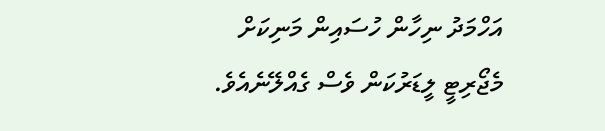އަހްމަދު ނިހާން ހުސައިން މަނިކަށް މެޖޯރިޓީ ލީޑަރުކަން ވެސް ގެއްލޭނެއެވެ.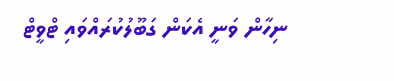ނިހާން ވަނީ އެކަން ގަބޫލުކުރައްވައި ޓްވީޓް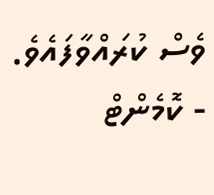ވެސް ކުރައްވާފައެވެ.
- ކޮމެންޓް